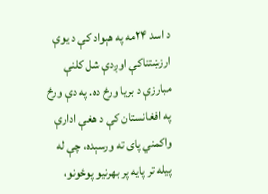د اسد ۲۴مه په هېواد کې د یوې ارزښتناکې اوږدې شل کلنې مبارزې د بریا ورځ ده. په دې ورځ په افغانستان کې د هغې ادارې واکمني پای ته ورسېده، چې له پیله تر پایه پر بهرنیو پوځونو،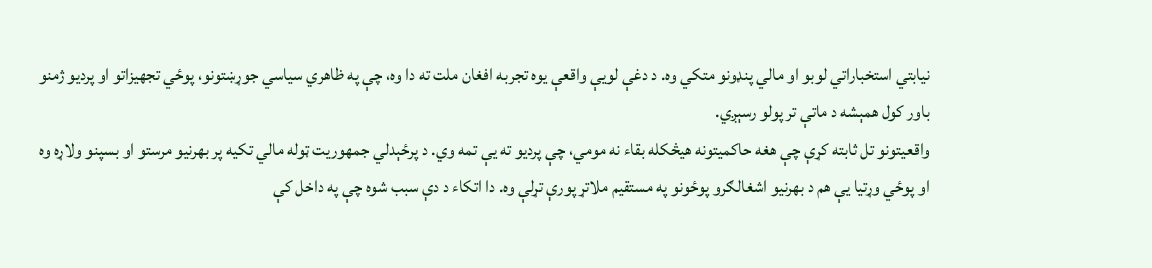نیابتي استخباراتي لوبو او مالي پنډونو متکي وه. د دغې لویې واقعې یوه تجربه افغان ملت ته دا وه، چې په ظاهري سیاسي جوړښتونو، پوځي تجهیزاتو او پردیو ژمنو باور کول همېشه د ماتې تر پولو رسېږي.
واقعیتونو تل ثابته کړې چې هغه حاکمیتونه هیڅکله بقاء نه مومي، چې پردیو ته یې تمه وي. د پرځېدلي جمهوریت ټوله مالي تکیه پر بهرنیو مرستو او بسپنو ولاړه وه او پوځي وړتیا یې هم د بهرنیو اشغالګرو پوځونو په مستقیم ملاتړ پورې تړلې وه. دا اتکاء د دې سبب شوه چې په داخل کې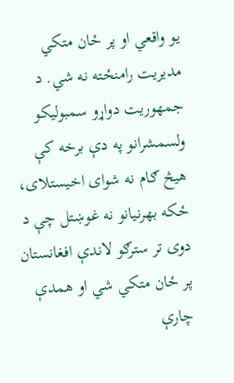یو واقعي او پر ځان متکي مدیریت رامنځته نه شي. د جمهوریت دواړو سمبولیکو ولسمشرانو په دې برخه کې هیڅ ګام نه شوای اخیستلای، ځکه بهرنیانو نه غوښتل چې د دوی تر سترګو لاندې افغانستان پر ځان متکي شي او همدې چارې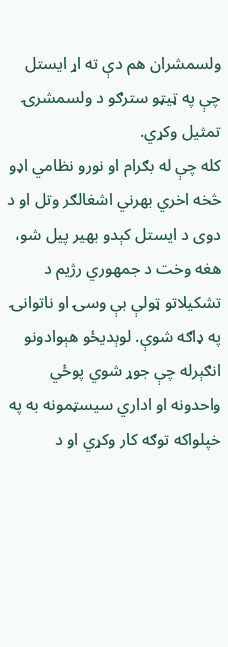ولسمشران هم دې ته اړ ایستل چې په ټیټو سترګو د ولسمشرۍ تمثیل وکړي.
کله چې له بګرام او نورو نظامي اډو څخه اخري بهرني اشغالګر وتل او د دوی د ایستل کېدو بهیر پیل شو، هغه وخت د جمهوري رژیم د تشکیلاتو ټولې بې وسۍ او ناتوانۍ په ډاګه شوې. لوېدیځو هېوادونو انګېرله چې جوړ شوي پوځي واحدونه او اداري سیسټمونه به په خپلواکه توګه کار وکړي او د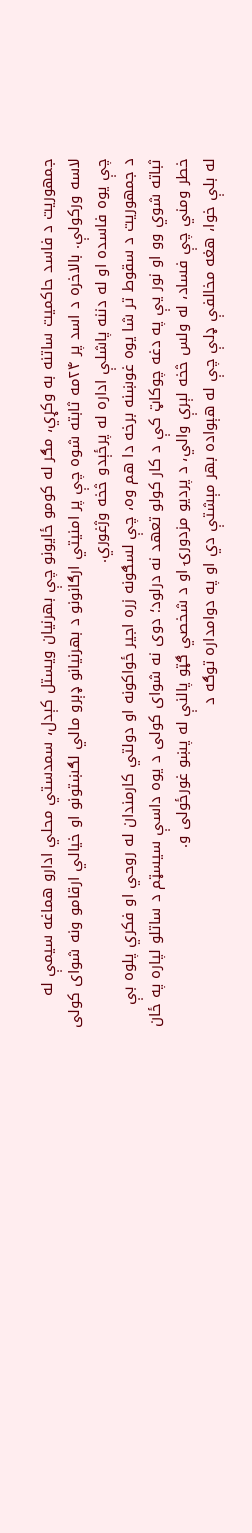جمهوریت د فاسد حاکمیت ساتنه به وکړي، مګر له کومو ځایونو چې بهرنیان ویستل کېدل، سمدستي محلي ادارو هماغه سیمې له لاسه ورکولې. بالاخره د اسد پر ۲۴مه ثابته شوه چې پر امنیتي ارګانونو د بهرنیانو ډېرو مالي لګښتونو او خیالي ارقامو ونه شوای کولی چې یوه فاسده او له دننه پاشلې اداره له پرځېدو څخه وژغوري.
د جمهوریت د سقوط تر شا یوه غوښنه برخه دا هم وه، چې لسګونه زره اجیر ځواکونه او دولتي کارمندان له روحي او فکري پلوه بې ثباته شوي وو او نور یې په دغه چوکاټ کې د کار کولو تعهد نه درلود؛ دوی نه شوای کولی د یوه داسې سیسټم د ساتلو لپاره په ځان خطر ومني چې فساد، له ولس څخه لېرې والي، د پردیو مزدورۍ او د شخصي ګټو پالنې له پښو غورځولی و.
له بلې خوا، هغه مخالفې ډلې چې له هېواده بهر مېشتې دي او په دوامداره توګه د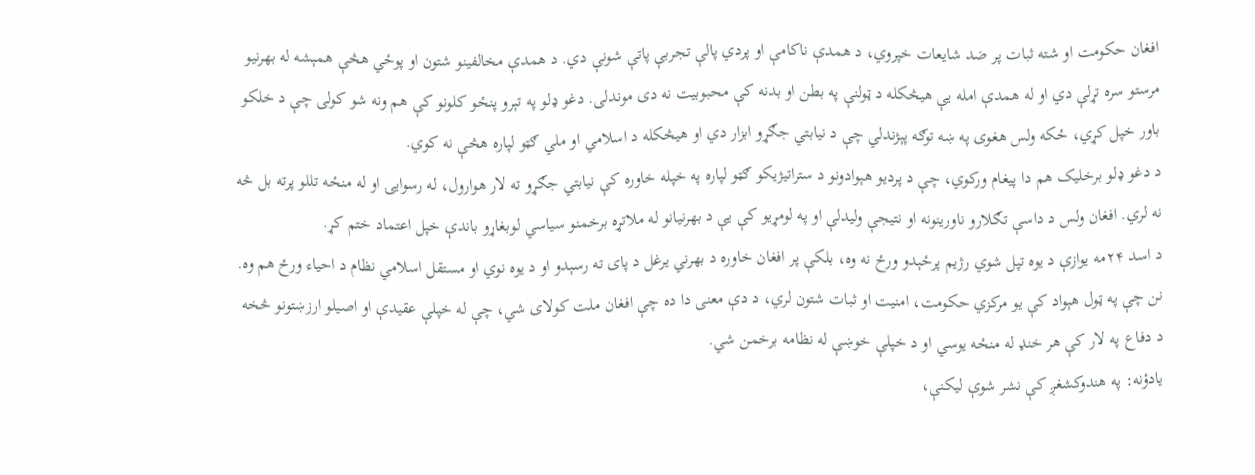افغان حکومت او شته ثبات پر ضد شایعات خپروي، د همدې ناکامې او پردي پالې تجربې پاتې شونې دي. د همدې مخالفینو شتون او پوځي هڅې همېشه له بهرنیو مرستو سره تړلې دي او له همدې امله یې هیڅکله د ټولنې په بطن او بدنه کې محبوبیت نه دی موندلی. دغو ډلو په تېرو پنځو کلونو کې هم ونه شو کولی چې د خلکو باور خپل کړي، ځکه ولس هغوی په ښه توګه پېژندلي چې د نیابتي جګړو ابزار دي او هیڅکله د اسلامي او ملي ګټو لپاره هڅې نه کوي.
د دغو ډلو برخلیک هم دا پیغام ورکوي، چې د پردیو هېوادونو د ستراتیژیکو ګټو لپاره په خپله خاوره کې نیابتي جګړو ته لار هوارول، له رسوایۍ او له منځه تللو پرته بل څه نه لري. افغان ولس د داسې تګلارو ناورینونه او نتيجې ولیدلې او په لومړيو کې یې د بهرنیانو له ملاتړه برخمنو سیاسي لوبغاړو باندې خپل اعتماد ختم کړ.
د اسد ۲۴مه یوازې د یوه تپل شوي رژیم پرځېدو ورځ نه وه، بلکې پر افغان خاوره د بهرني یرغل د پای ته رسېدو او د یوه نوي او مستقل اسلامي نظام د احیاء ورځ هم وه. نن چې په ټول هېواد کې یو مرکزي حکومت، امنیت او ثبات شتون لري، د دې معنی دا ده چې افغان ملت کولای شي، چې له خپلې عقیدې او اصیلو ارزښتونو څخه د دفاع په لار کې هر خنډ له منځه یوسي او د خپلې خوښې له نظامه برخمن شي.
یادؤنه: په هندوکشغږ کې نشر شوې لیکنې،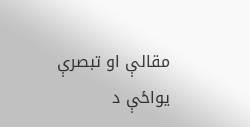مقالې او تبصرې یواځې د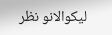لیکوالانو نظر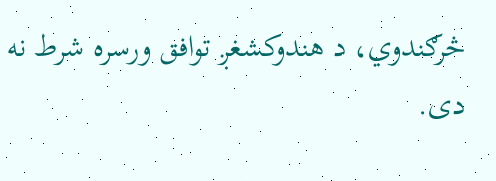څرګندوي، د هندوکشغږ توافق ورسره شرط نه دی.